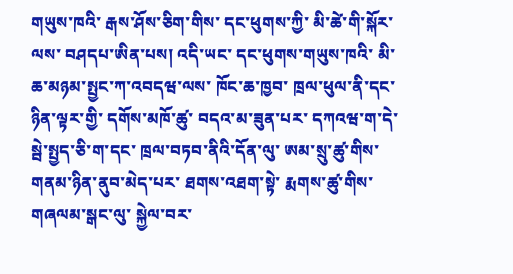གཡུས་ཁའི་ རྒས་ཤོས་ཅིག་གིས་ དང་ཕུགས་ཀྱི་ མི་ཚེ་གི་སྐོར་ལས་ བཤདཔ་ཨིན་པས། འདི་ཡང་ དང་ཕུགས་གཡུས་ཁའི་ མི་ཆ་མཉམ་སྤྱང་ཀ་འབདཝ་ལས་ ཁོང་ཆ་ཁྱབ་ ཁྲལ་ཕུལ་ནི་དང་ ཉིན་ལྟར་གྱི་ དགོས་མཁོ་ཚུ་ བདའ་མ་ཟུན་པར་ དཀའཝ་ག་དེ་སྦེ་སྤྱད་ཅི་ག་དང་ ཁྲལ་བཏབ་ནིའི་དོན་ལུ་ ཨམ་སྲུ་ཚུ་གིས་ གནམ་ཉིན་ནུབ་མེད་པར་ ཐགས་འཐག་སྟེ་ རྨགས་ཚུ་གིས་ གཞལམ་སྒང་ལུ་ སྐྱེལ་བར་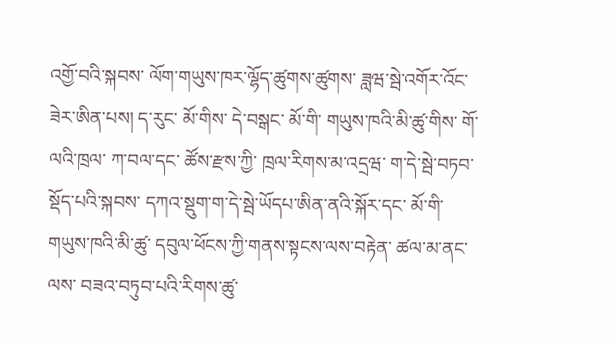འགྱོ་བའི་སྐབས་ ལོག་གཡུས་ཁར་ལྷོད་ཚུགས་ཚུགས་ ཟླཝ་སྦེ་འགོར་འོང་ཟེར་ཨིན་པས། ད་རུང་ མོ་གིས་ དེ་བསྒང་ མོ་གི་ གཡུས་ཁའི་མི་ཚུ་གིས་ གོ་ལའི་ཁྲལ་ ཀ་བལ་དང་ ཚོས་རྫས་ཀྱི་ ཁྲལ་རིགས་མ་འདྲཝ་ ག་དེ་སྦེ་བཏབ་སྡོད་པའི་སྐབས་ དཀའ་སྡུག་ག་དེ་སྦེ་ཡོདཔ་ཨིན་ནའི་སྐོར་དང་ མོ་གི་ གཡུས་ཁའི་མི་ཚུ་ དབུལ་ཕོངས་ཀྱི་གནས་སྟངས་ལས་བརྟེན་ ཚལ་མ་ནང་ལས་ བཟའ་བཏུབ་པའི་རིགས་ཚུ་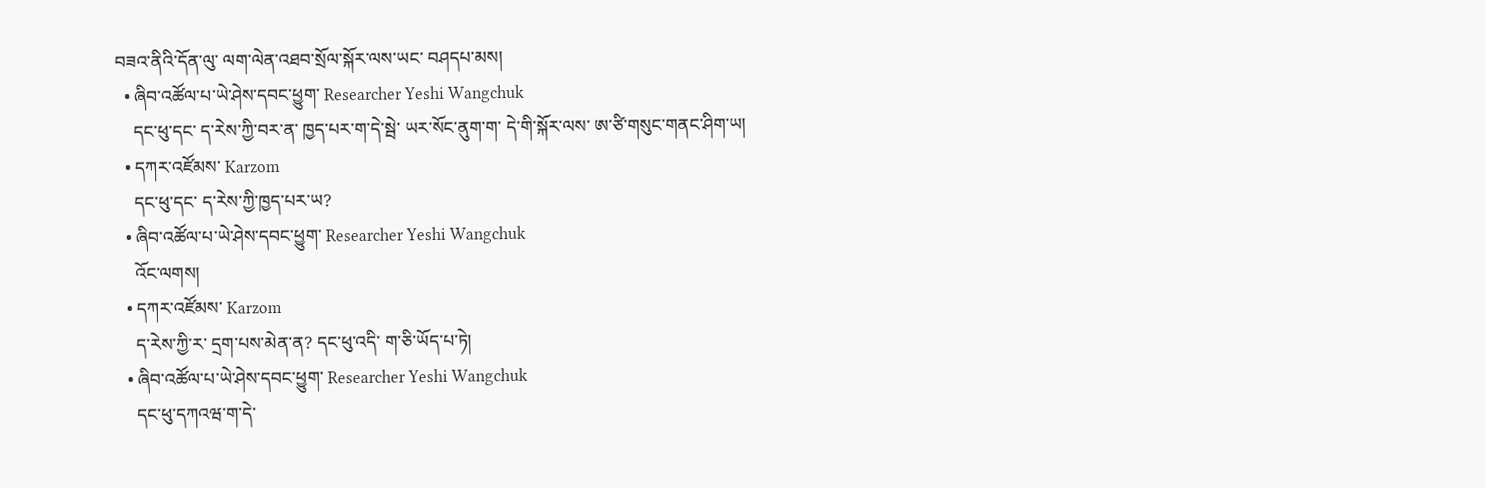བཟའ་ནིའི་དོན་ལུ་ ལག་ལེན་འཐབ་སྲོལ་སྐོར་ལས་ཡང་ བཤདཔ་མས།
  • ཞིབ་འཚོལ་པ་ཡེ་ཤེས་དབང་ཕྱུག་ Researcher Yeshi Wangchuk
    དང་ཕུ་དང་ ད་རེས་ཀྱི་བར་ན་ ཁྱད་པར་ག་དེ་སྦེ་ ཡར་སོང་ནུག་ག་ དེ་གི་སྐོར་ལས་ ཨ་ཙི་གསུང་གནང་ཤིག་ཡ།
  • དཀར་འཛོམས་ Karzom
    དང་ཕུ་དང་ ད་རེས་ཀྱི་ཁྱད་པར་ཡ?
  • ཞིབ་འཚོལ་པ་ཡེ་ཤེས་དབང་ཕྱུག་ Researcher Yeshi Wangchuk
    འོང་ལགས།
  • དཀར་འཛོམས་ Karzom
    ད་རེས་ཀྱི་ར་ དྲག་པས་མེན་ན? དང་ཕུ་འདི་ ག་ཅི་ཡོད་པ་ཏེ།
  • ཞིབ་འཚོལ་པ་ཡེ་ཤེས་དབང་ཕྱུག་ Researcher Yeshi Wangchuk
    དང་ཕུ་དཀའཝ་ག་དེ་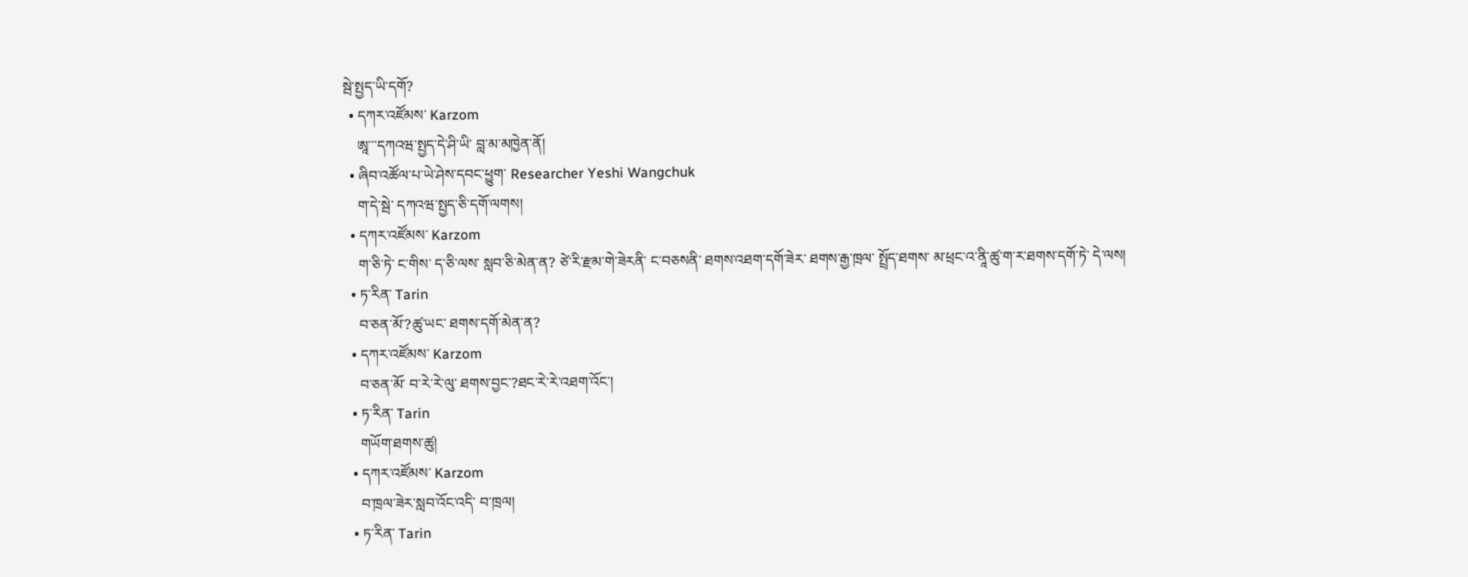སྦེ་སྤྱད་ཡི་དགོ?
  • དཀར་འཛོམས་ Karzom
    ཨཱ་་་དཀའཝ་སྤྱད་དེ་ཤི་ཡི་ བླ་མ་མཁྱེན་ནོ།
  • ཞིབ་འཚོལ་པ་ཡེ་ཤེས་དབང་ཕྱུག་ Researcher Yeshi Wangchuk
    ག་དེ་སྦེ་ དཀའཝ་སྤྱད་ཅི་དགོ་ལགས།
  • དཀར་འཛོམས་ Karzom
    ག་ཅི་ཏེ་ ང་གིས་ ད་ཅི་ལས་ སླབ་ཅི་མེན་ན? ཙེ་རི་རྫམ་གེ་ཟེརནི་ ང་བཅསནི་ ཐགས་འཐག་དགོ་ཟེར་ ཐགས་རྒྱ་ཁྲལ་ སྤྲོད་ཐགས་ མ་ཕྲང་འ་ནཱི་ཚུ་ག་ར་ཐགས་དགོ་ཏེ་ དེ་ལས།
  • ཏ་རིན་ Tarin
    བ་ཅན་མོ་?ཚུ་ཡང་ ཐགས་དགོ་མེན་ན?
  • དཀར་འཛོམས་ Karzom
    བ་ཅན་མོ་ བ་རེ་རེ་ལུ་ ཐགས་བྱང་?ཐང་རེ་རེ་འཐག་འོང་།
  • ཏ་རིན་ Tarin
    གཡོག་ཐགས་ཚུ།
  • དཀར་འཛོམས་ Karzom
    བ་ཁྲལ་ཟེར་སླབ་འོང་འདི་ བ་ཁྲལ།
  • ཏ་རིན་ Tarin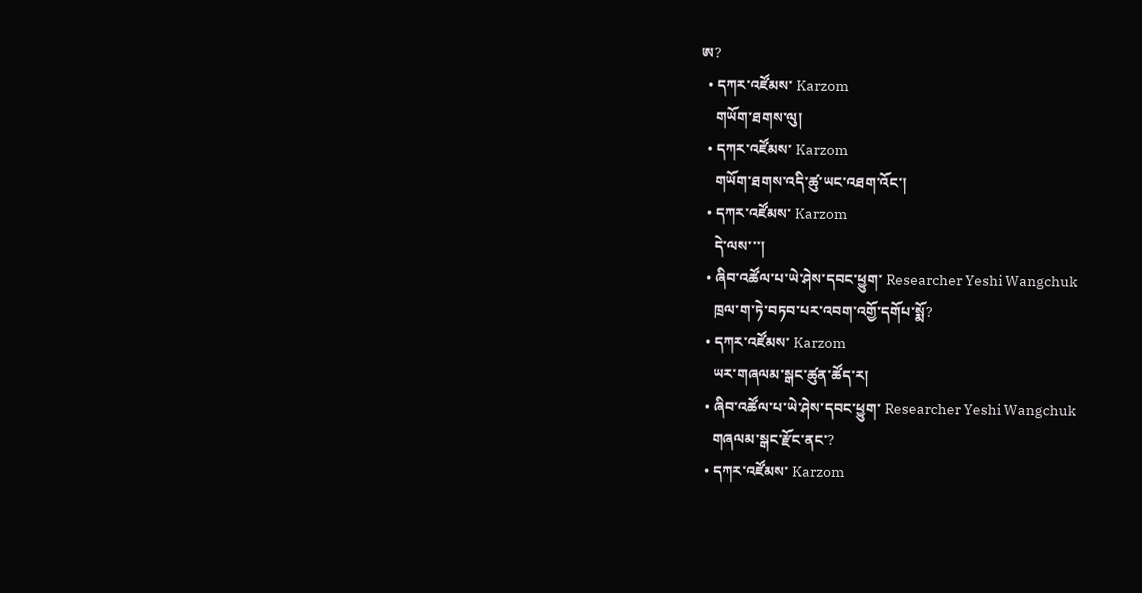ཨ?
  • དཀར་འཛོམས་ Karzom
    གཡོག་ཐགས་ལུ།
  • དཀར་འཛོམས་ Karzom
    གཡོག་ཐགས་འདི་ཚུ་ཡང་འཐག་འོང་།
  • དཀར་འཛོམས་ Karzom
    དེ་ལས་་་།
  • ཞིབ་འཚོལ་པ་ཡེ་ཤེས་དབང་ཕྱུག་ Researcher Yeshi Wangchuk
    ཁྲལ་ག་ཏེ་བཏབ་པར་འབག་འགྱོ་དགོཔ་སྨོ?
  • དཀར་འཛོམས་ Karzom
    ཡར་གཞལམ་སྒང་ཚུན་ཚོད་ར།
  • ཞིབ་འཚོལ་པ་ཡེ་ཤེས་དབང་ཕྱུག་ Researcher Yeshi Wangchuk
    གཞལམ་སྒང་རྫོང་ནང་?
  • དཀར་འཛོམས་ Karzom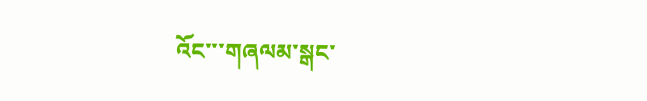འོང་་་གཞལམ་སྒང་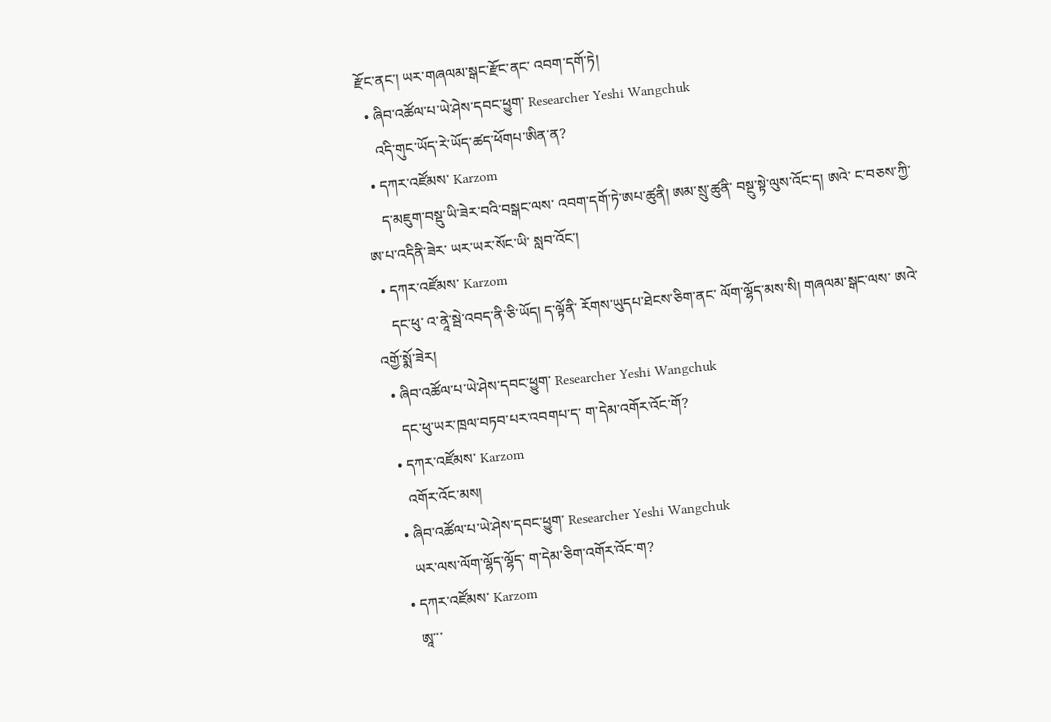རྫོང་ནང་། ཡར་གཞལམ་སྒང་རྫོང་ནང་ འབག་དགོ་ཏེ།
  • ཞིབ་འཚོལ་པ་ཡེ་ཤེས་དབང་ཕྱུག་ Researcher Yeshi Wangchuk
    འདི་གུང་ཡོད་རེ་ཡོད་ཚད་ཕོགཔ་ཨིན་ན?
  • དཀར་འཛོམས་ Karzom
    ད་མཇུག་བསྡུ་ཡི་ཟེར་བའི་བསྒང་ལས་ འབག་དགོ་ཏེ་ཨཔ་ཚུནི། ཨམ་སྲུ་ཚུནི་ བསྔུ་སྟེ་ལུས་འོང་ད། ཨའེ་ ང་བཅས་ཀྱི་ ཨ་པ་འདིནི་ཟེར་ ཡར་ཡར་སོང་ཡི་ སླབ་འོང་།
  • དཀར་འཛོམས་ Karzom
    དང་ཕུ་ འ་ནཱེ་སྦེ་འབད་ནི་ཅི་ཡོད། ད་ལྟོནི་ རོགས་ཡུདཔ་ཐེངས་ཅིག་ནང་ ལོག་ལྷོད་མས་སི། གཞལམ་སྒང་ལས་ ཨའེ་འགྱོ་སྨོ་ཟེར།
  • ཞིབ་འཚོལ་པ་ཡེ་ཤེས་དབང་ཕྱུག་ Researcher Yeshi Wangchuk
    དང་ཕུ་ཡར་ཁྲལ་བཏབ་པར་འབགཔ་ད་ ག་དེམ་འགོར་འོང་གོ?
  • དཀར་འཛོམས་ Karzom
    འགོར་འོང་མས།
  • ཞིབ་འཚོལ་པ་ཡེ་ཤེས་དབང་ཕྱུག་ Researcher Yeshi Wangchuk
    ཡར་ལས་ལོག་ལྷོད་ལྷོད་ ག་དེམ་ཅིག་འགོར་འོང་ག?
  • དཀར་འཛོམས་ Karzom
    ཨཱ་་་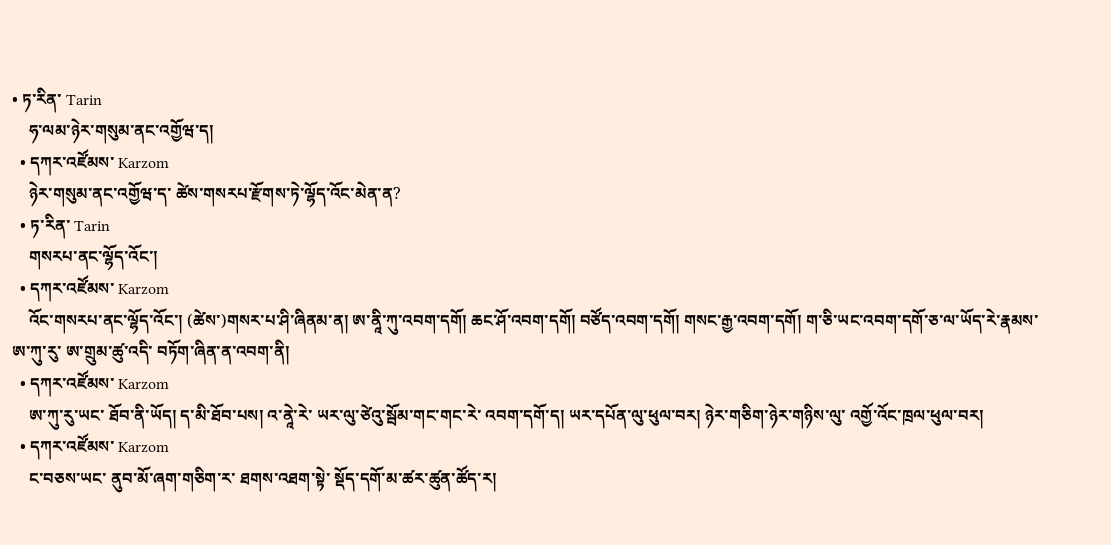• ཏ་རིན་ Tarin
    ཧ་ལམ་ཉེར་གསུམ་ནང་འགྱོཝ་ད།
  • དཀར་འཛོམས་ Karzom
    ཉེར་གསུམ་ནང་འགྱོཝ་ད་ ཚེས་གསརཔ་རྫོགས་ཏེ་ལྷོད་འོང་མེན་ན?
  • ཏ་རིན་ Tarin
    གསརཔ་ནང་ལྷོད་འོང་།
  • དཀར་འཛོམས་ Karzom
    འོང་གསརཔ་ནང་ལྷོད་འོང་། (ཚེས་)གསར་པ་ཤི་ཞིནམ་ན། ཨ་ནཱི་ཀུ་འབག་དགོ། ཆང་ཤོ་འབག་དགོ། བཙོད་འབག་དགོ། གསང་རྒྱ་འབག་དགོ། ག་ཅི་ཡང་འབག་དགོ་ཅ་ལ་ཡོད་རེ་རྣམས་ ཨ་ཀུ་རུ་ ཨ་གྲུམ་ཚུ་འདི་ བཏོག་ཞིན་ན་འབག་ནི།
  • དཀར་འཛོམས་ Karzom
    ཨ་ཀུ་རུ་ཡང་ ཐོབ་ནི་ཡོད། ད་མི་ཐོབ་པས། འ་ནཱེ་རེ་ ཡར་ལུ་ཙེའུ་སྦོམ་གང་གང་རེ་ འབག་དགོ་ད། ཡར་དཔོན་ལུ་ཕུལ་བར། ཉེར་གཅིག་ཉེར་གཉིས་ལུ་ འགྱོ་འོང་ཁྲལ་ཕུལ་བར།
  • དཀར་འཛོམས་ Karzom
    ང་བཅས་ཡང་ ནུབ་མོ་ཞག་གཅིག་ར་ ཐགས་འཐག་སྟེ་ སྡོད་དགོ་མ་ཚར་ཚུན་ཚོད་ར།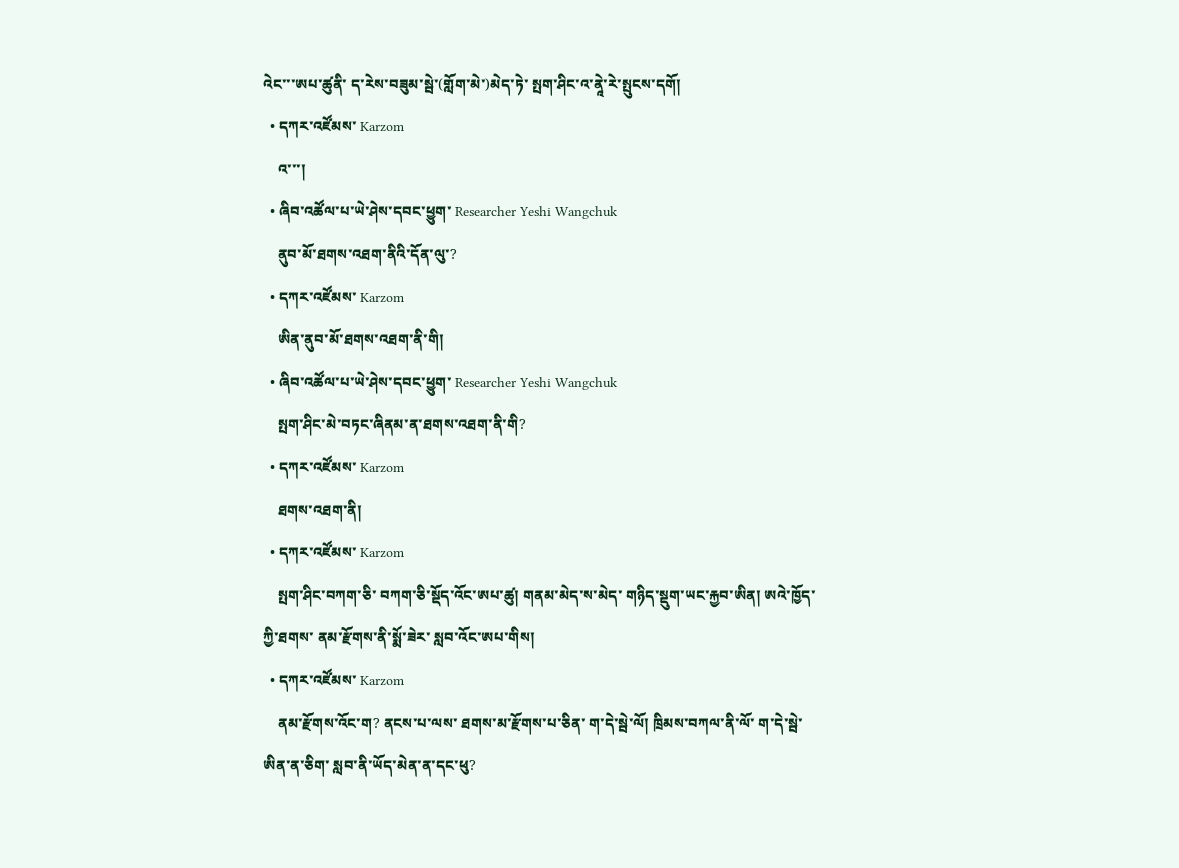འེང་་་ཨཔ་ཚུནི་ ད་རེས་བཟུམ་སྦེ་(གློག་མེ་)མེད་ཏེ་ སྤག་ཤིང་འ་ནཱེ་རེ་སྤུངས་དགོ།
  • དཀར་འཛོམས་ Karzom
    འ་་་།
  • ཞིབ་འཚོལ་པ་ཡེ་ཤེས་དབང་ཕྱུག་ Researcher Yeshi Wangchuk
    ནུབ་མོ་ཐགས་འཐག་ནིའི་དོན་ལུ་?
  • དཀར་འཛོམས་ Karzom
    ཨིན་ནུབ་མོ་ཐགས་འཐག་ནི་གི།
  • ཞིབ་འཚོལ་པ་ཡེ་ཤེས་དབང་ཕྱུག་ Researcher Yeshi Wangchuk
    སྤག་ཤིང་མེ་བཏང་ཞིནམ་ན་ཐགས་འཐག་ནི་གི?
  • དཀར་འཛོམས་ Karzom
    ཐགས་འཐག་ནི།
  • དཀར་འཛོམས་ Karzom
    སྤག་ཤིང་བཀག་ཅི་ བཀག་ཅི་སྡོད་འོང་ཨཔ་ཚུ། གནམ་མེད་ས་མེད་ གཉིད་སྡུག་ཡང་རྐྱབ་ཨིན། ཨའེ་ཁྱོད་ཀྱི་ཐགས་ ནམ་རྫོགས་ནི་སྨོ་ཟེར་ སླབ་འོང་ཨཔ་གིས།
  • དཀར་འཛོམས་ Karzom
    ནམ་རྫོགས་འོང་ག? ནངས་པ་ལས་ ཐགས་མ་རྫོགས་པ་ཅིན་ ག་དེ་སྦེ་ལོ། ཁྲིམས་བཀལ་ནི་ལོ་ ག་དེ་སྦེ་ཨིན་ན་ཅིག་ སླབ་ནི་ཡོད་མེན་ན་དང་ཕུ?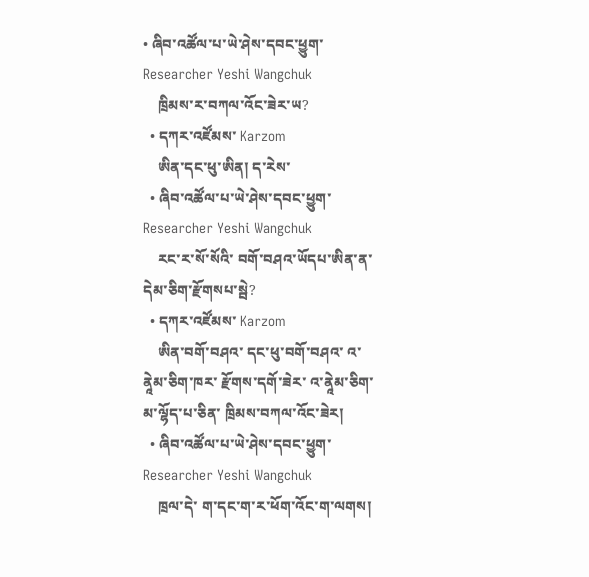• ཞིབ་འཚོལ་པ་ཡེ་ཤེས་དབང་ཕྱུག་ Researcher Yeshi Wangchuk
    ཁྲིམས་ར་བཀལ་འོང་ཟེར་ཡ?
  • དཀར་འཛོམས་ Karzom
    ཨིན་དང་ཕུ་ཨིན། ད་རེས་
  • ཞིབ་འཚོལ་པ་ཡེ་ཤེས་དབང་ཕྱུག་ Researcher Yeshi Wangchuk
    རང་ར་སོ་སོའི་ བགོ་བཤའ་ཡོདཔ་ཨིན་ན་ དེམ་ཅིག་རྫོགསཔ་སྦེ?
  • དཀར་འཛོམས་ Karzom
    ཨིན་བགོ་བཤའ་ དང་ཕུ་བགོ་བཤའ་ འ་ནཱེམ་ཅིག་ཁར་ རྫོགས་དགོ་ཟེར་ འ་ནཱེམ་ཅིག་ མ་ལྷོད་པ་ཅིན་ ཁྲིམས་བཀལ་འོང་ཟེར།
  • ཞིབ་འཚོལ་པ་ཡེ་ཤེས་དབང་ཕྱུག་ Researcher Yeshi Wangchuk
    ཁྲལ་དེ་ ག་དང་ག་ར་ཕོག་འོང་ག་ལགས།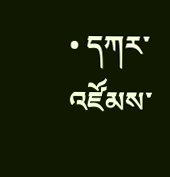• དཀར་འཛོམས་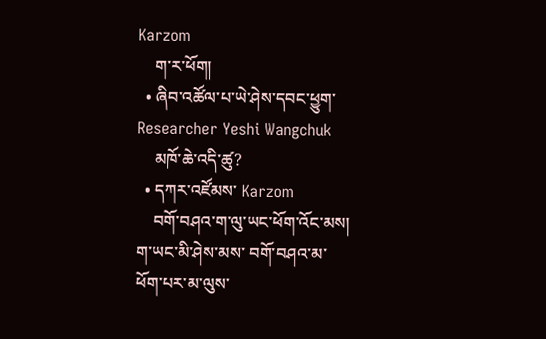Karzom
    ག་ར་ཕོག།
  • ཞིབ་འཚོལ་པ་ཡེ་ཤེས་དབང་ཕྱུག་ Researcher Yeshi Wangchuk
    མཁོ་ཆེ་འདི་ཚུ?
  • དཀར་འཛོམས་ Karzom
    བགོ་བཤའ་ག་ལུ་ཡང་ཕོག་འོང་མས། ག་ཡང་མི་ཤེས་མས་ བགོ་བཤའ་མ་ཕོག་པར་མ་ལུས་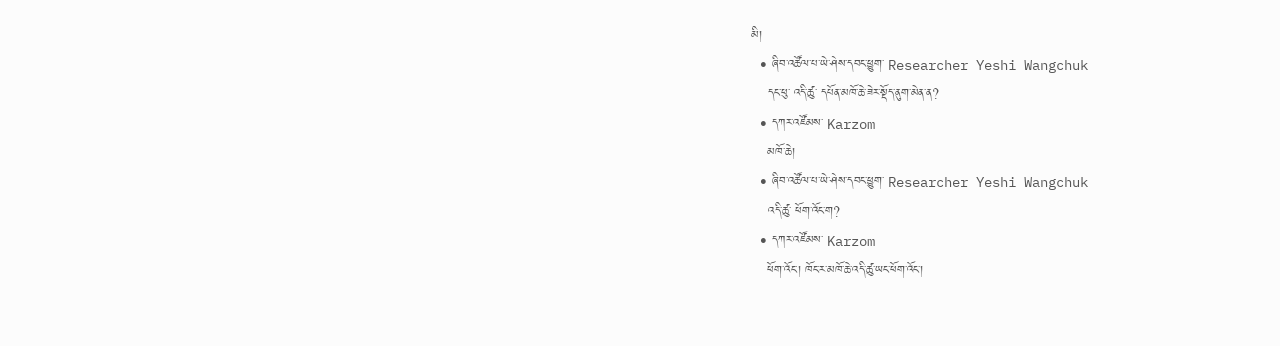མི།
  • ཞིབ་འཚོལ་པ་ཡེ་ཤེས་དབང་ཕྱུག་ Researcher Yeshi Wangchuk
    དང་ཕུ་ འདི་ཚུ་ དཔོན་མཁོ་ཆེ་ཟེར་སྡོད་ནུག་མེན་ན?
  • དཀར་འཛོམས་ Karzom
    མཁོ་ཆེ།
  • ཞིབ་འཚོལ་པ་ཡེ་ཤེས་དབང་ཕྱུག་ Researcher Yeshi Wangchuk
    འདི་ཚུ་ ཕོག་འོང་ག?
  • དཀར་འཛོམས་ Karzom
    ཕོག་འོང་། ཁོང་ར་མཁོ་ཆེ་འདི་ཚུ་ཡང་ཕོག་འོང་།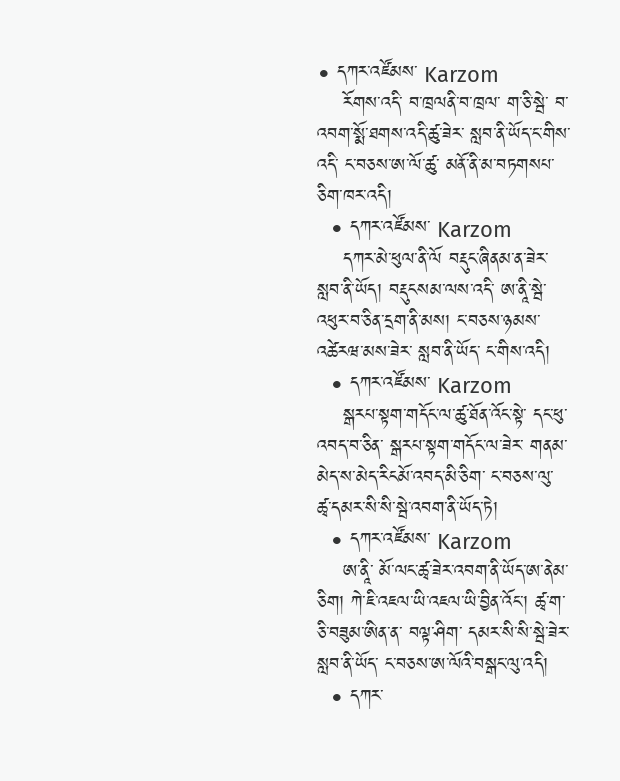• དཀར་འཛོམས་ Karzom
    རོགས་འདི་ བ་ཁྲལནི་བ་ཁྲལ་ ག་ཅི་སྦེ་ བ་འབག་སྨོ་ཐགས་འདི་ཚུ་ཟེར་ སླབ་ནི་ཡོད་ང་གིས་འདི་ ང་བཅས་ཨ་ལོ་ཚུ་ མནོ་ནི་མ་བཏགསཔ་ཅིག་ཁར་འདི།
  • དཀར་འཛོམས་ Karzom
    དཀར་མེ་ཕུལ་ནི་ལོ བརྡུང་ཞིནམ་ན་ཟེར་ སླབ་ནི་ཡོད། བརྡུངསམ་ལས་འདི་ ཨ་ནཱི་སྦེ་ འཕུར་བ་ཅིན་དྲག་ནི་མས། ང་བཅས་ཉམས་འཚེརཝ་མས་ཟེར་ སླབ་ནི་ཡོད་ ང་གིས་འདི།
  • དཀར་འཛོམས་ Karzom
    སྒརཔ་སྟག་གདོང་ལ་ཚུ་ཐོན་འོང་སྟེ་ དང་ཕུ་འབད་བ་ཅིན་ སྒརཔ་སྟག་གདོང་ལ་ཟེར་ གནམ་མེད་ས་མེད་རིངམོ་འབད་མི་ཅིག་ ང་བཅས་ལུ་ ཚྭ་དམར་སི་སི་སྦེ་འབག་ནི་ཡོད་ཏེ།
  • དཀར་འཛོམས་ Karzom
    ཨ་ནཱི་ མོ་ལང་ཚྭ་ཟེར་འབག་ནི་ཡོད་ཨ་ནེམ་ཅིག། ཀེ་ཇི་འཇལ་ཡི་འཇལ་ཡི་བྱིན་འོང་། ཚྭ་ག་ཅི་བཟུམ་ཨིན་ན་ བལྟ་ཤིག་ དམར་སི་སི་སྦེ་ཟེར་ སླབ་ནི་ཡོད་ ང་བཅས་ཨ་ལོའི་བསྒང་ལུ་འདི།
  • དཀར་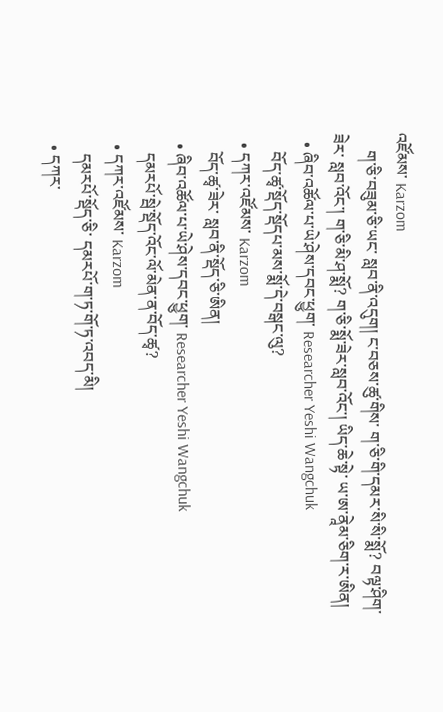འཛོམས་ Karzom
    ག་ཅི་བཟུམ་ཅི་ཡང་ སླབ་ནི་འདུག། ང་བཅས་ཚུ་གིས་ ག་ཅི་གི་དམར་སི་སི་སྨོ? བལྟ་ཤིག་ཟེར་ སླབ་འོང་། ག་ཅི་མི་ཤ་སྨོ? ག་ཅི་སྨོ་ཟེར་སླབ་འོང་། ཡིད་ཆེ་སྟེ་ ཡ་ཨ་ནཱེམ་ཅིག་ར་ཨིན།
  • ཞིབ་འཚོལ་པ་ཡེ་ཤེས་དབང་ཕྱུག་ Researcher Yeshi Wangchuk
    བོད་ཚྭ་སྡོད་སྡོདཔ་མས་སྨོ་དེ་བསྒང་ལུ?
  • དཀར་འཛོམས་ Karzom
    བོད་ཚྭ་ཟེར་ སླབ་ནི་སྡོད་ཅི་ཨིན།
  • ཞིབ་འཚོལ་པ་ཡེ་ཤེས་དབང་ཕྱུག་ Researcher Yeshi Wangchuk
    དམརཔོ་སྦེ་སྡོད་འོང་ལོ་མེན་ན་བོད་ཚྭ?
  • དཀར་འཛོམས་ Karzom
    དམརཔོ་སྡོད་ཅི་ དམརཔོ་ག་ཏ་གོ་ཏ་འབད་མི།
  • དཀར་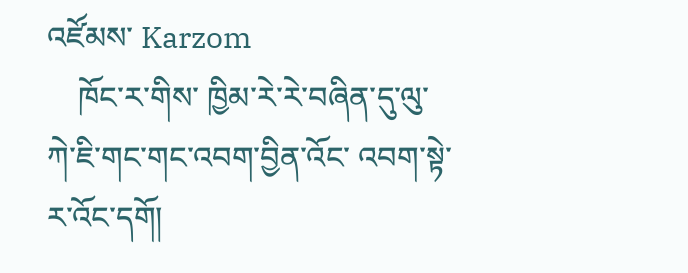འཛོམས་ Karzom
    ཁོང་ར་གིས་ ཁྱིམ་རེ་རེ་བཞིན་དུ་ལུ་ ཀེ་ཇི་གང་གང་འབག་བྱིན་འོང་ འབག་སྟེ་ར་འོང་དགོ།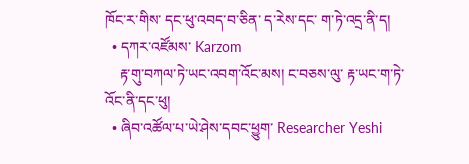ཁོང་ར་གིས་ དང་ཕུ་འབད་བ་ཅིན་ ད་རེས་དང་ ག་ཏེ་འདྲ་ནི་ད།
  • དཀར་འཛོམས་ Karzom
    རྟ་གུ་བཀལ་ཏེ་ཡང་འབག་འོང་མས། ང་བཅས་ལུ་ རྟ་ཡང་ག་ཏེ་འོང་ནི་དང་ཕུ།
  • ཞིབ་འཚོལ་པ་ཡེ་ཤེས་དབང་ཕྱུག་ Researcher Yeshi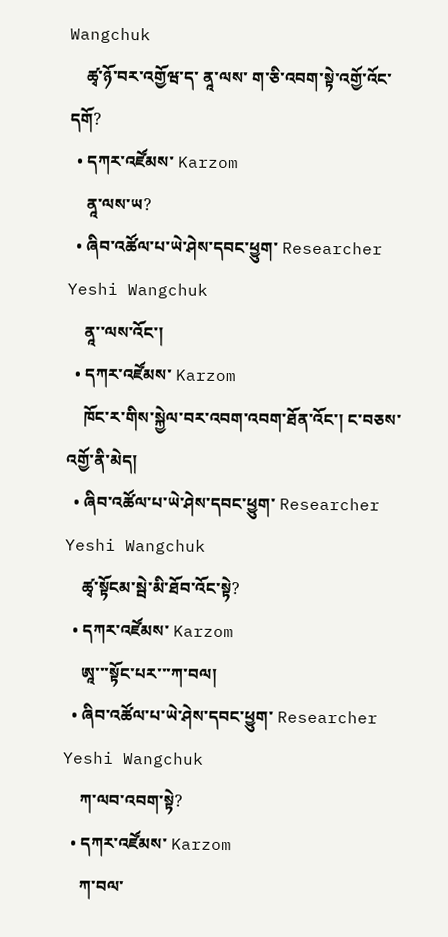Wangchuk
    ཚྭ་ཉོ་བར་འགྱོཝ་ད་ ནཱ་ལས་ ག་ཅི་འབག་སྟེ་འགྱོ་འོང་དགོ?
  • དཀར་འཛོམས་ Karzom
    ནཱ་ལས་ཡ?
  • ཞིབ་འཚོལ་པ་ཡེ་ཤེས་དབང་ཕྱུག་ Researcher Yeshi Wangchuk
    ནཱ་་ལས་འོང་།
  • དཀར་འཛོམས་ Karzom
    ཁོང་ར་གིས་སྐྱེལ་བར་འབག་འབག་ཐོན་འོང་། ང་བཅས་འགྱོ་ནི་མེད།
  • ཞིབ་འཚོལ་པ་ཡེ་ཤེས་དབང་ཕྱུག་ Researcher Yeshi Wangchuk
    ཚྭ་སྟོངམ་སྦེ་མི་ཐོབ་འོང་སྟེ?
  • དཀར་འཛོམས་ Karzom
    ཨཱ་་་སྟོང་པར་་་ཀ་བལ།
  • ཞིབ་འཚོལ་པ་ཡེ་ཤེས་དབང་ཕྱུག་ Researcher Yeshi Wangchuk
    ཀ་ལབ་འབག་སྟེ?
  • དཀར་འཛོམས་ Karzom
    ཀ་བལ་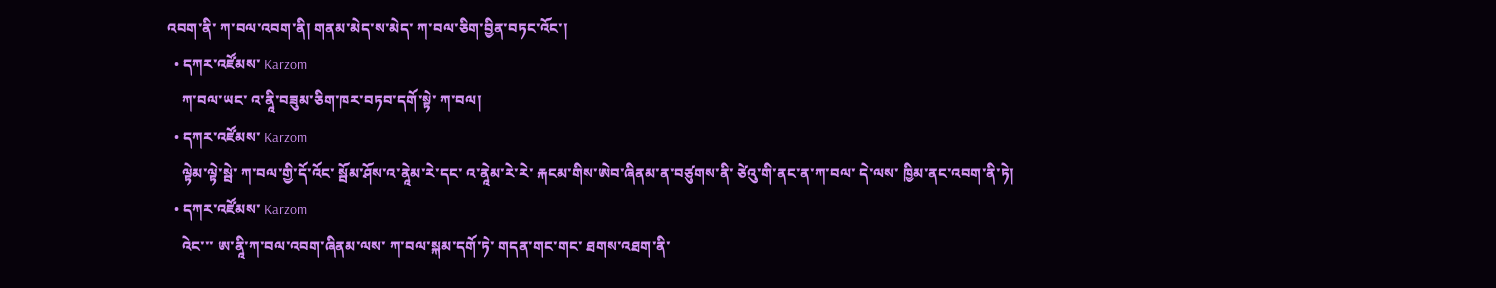འབག་ནི་ ཀ་བལ་འབག་ནི། གནམ་མེད་ས་མེད་ ཀ་བལ་ཅིག་བྱིན་བཏང་འོང་།
  • དཀར་འཛོམས་ Karzom
    ཀ་བལ་ཡང་ འ་ནཱི་བཟུམ་ཅིག་ཁར་བཏབ་དགོ་སྟེ་ ཀ་བལ།
  • དཀར་འཛོམས་ Karzom
    ལྟེམ་ལྟེ་སྦེ་ ཀ་བལ་གྱི་དོ་འོང་ སྦོམ་ཤོས་འ་ནཱེམ་རེ་དང་ འ་ནཱེམ་རེ་རེ་ རྐངམ་གིས་ཨེབ་ཞིནམ་ན་བཙུགས་ནི་ ཙེའུ་གི་ནང་ན་ཀ་བལ་ དེ་ལས་ ཁྱིམ་ནང་འབག་ནི་ཏེ།
  • དཀར་འཛོམས་ Karzom
    འེང་་་ ཨ་ནཱི་ཀ་བལ་འབག་ཞིནམ་ལས་ ཀ་བལ་སྐམ་དགོ་ཏེ་ གདན་གང་གང་ ཐགས་འཐག་ནི་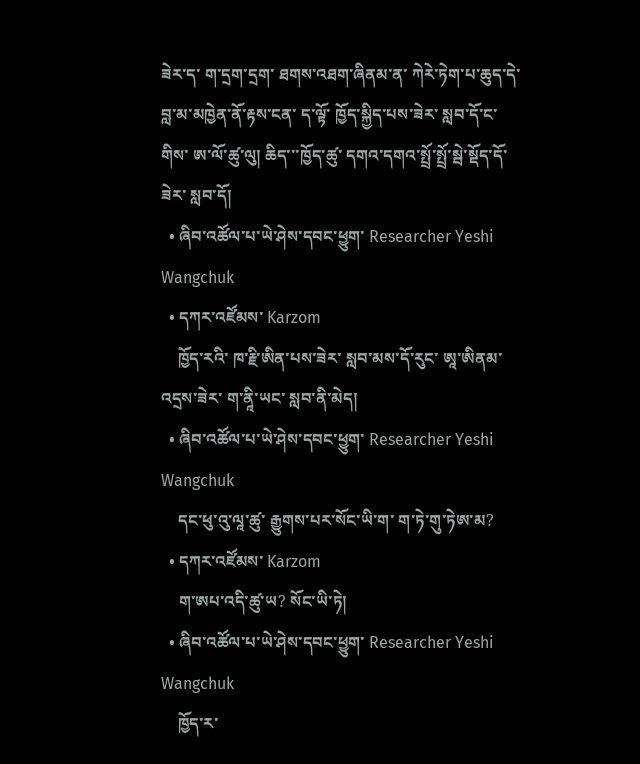ཟེར་ད་ ག་དྲག་དྲག་ ཐགས་འཐག་ཞིནམ་ན་ ཀེརེ་ཏེག་པ་ཆུད་དེ་ བླ་མ་མཁྱེན་ནོ་རྟས་ངན་ ད་ལྟོ་ ཁྱོད་སྐྱིད་པས་ཟེར་ སླབ་དོ་ང་གིས་ ཨ་ལོ་ཚུ་ལུ། ཆིད་་་ཁྱོད་ཚུ་ དགའ་དགའ་སྤྲོ་སྤྲོ་སྦེ་སྡོད་དོ་ཟེར་ སླབ་དོ།
  • ཞིབ་འཚོལ་པ་ཡེ་ཤེས་དབང་ཕྱུག་ Researcher Yeshi Wangchuk
  • དཀར་འཛོམས་ Karzom
    ཁྱོད་རའི་ ཁ་རྗི་ཨིན་པས་ཟེར་ སླབ་མས་དོ་རུང་ ཨཱ་ཨིནམ་འདྲས་ཟེར་ ག་ནཱི་ཡང་ སླབ་ནི་མེད།
  • ཞིབ་འཚོལ་པ་ཡེ་ཤེས་དབང་ཕྱུག་ Researcher Yeshi Wangchuk
    དང་ཕུ་འུ་ལཱ་ཚུ་ རྒྱུགས་པར་སོང་ཡི་ག་ ག་ཏེ་གུ་ཏེཨ་མ?
  • དཀར་འཛོམས་ Karzom
    ག་ཨཔ་འདི་ཚུ་ཡ? སོང་ཡི་ཏེ།
  • ཞིབ་འཚོལ་པ་ཡེ་ཤེས་དབང་ཕྱུག་ Researcher Yeshi Wangchuk
    ཁྱོད་ར་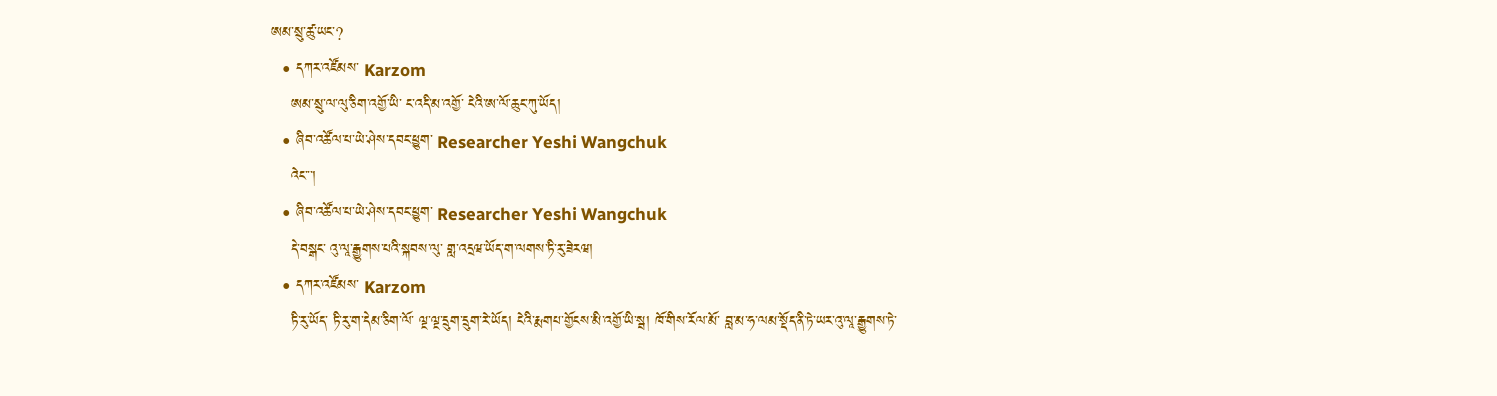ཨམ་སྲུ་ཚུ་ཡང་?
  • དཀར་འཛོམས་ Karzom
    ཨམ་སྲུ་ལ་ལུ་ཅིག་འགྱོ་ཡི་ ང་འདི་མ་འགྱོ་ ངེའི་ཨ་ལོ་ཆུང་ཀུ་ཡོད།
  • ཞིབ་འཚོལ་པ་ཡེ་ཤེས་དབང་ཕྱུག་ Researcher Yeshi Wangchuk
    འེང་་་།
  • ཞིབ་འཚོལ་པ་ཡེ་ཤེས་དབང་ཕྱུག་ Researcher Yeshi Wangchuk
    དེ་བསྒང་ འུ་ལཱ་རྒྱུགས་པའི་སྐབས་ལུ་ གླ་འདྲཝ་ཡོད་ག་ལགས་ཏི་རུ་ཟེརཝ།
  • དཀར་འཛོམས་ Karzom
    ཏི་རུ་ཡོད་ ཏི་རུ་ག་དེམ་ཅིག་ལོ་ ལྔ་ལྔ་དྲུག་དྲུག་རེ་ཡོད། ངེའི་རྨགཔ་གྱོངས་མི་འགྱོ་ཡི་སྦ། ཁོ་གིས་རོལ་མོ་ བླ་མ་ཧ་ལམ་སྡོད་ནི་ཏེ་ཡར་འུ་ལཱ་རྒྱུགས་ཏེ་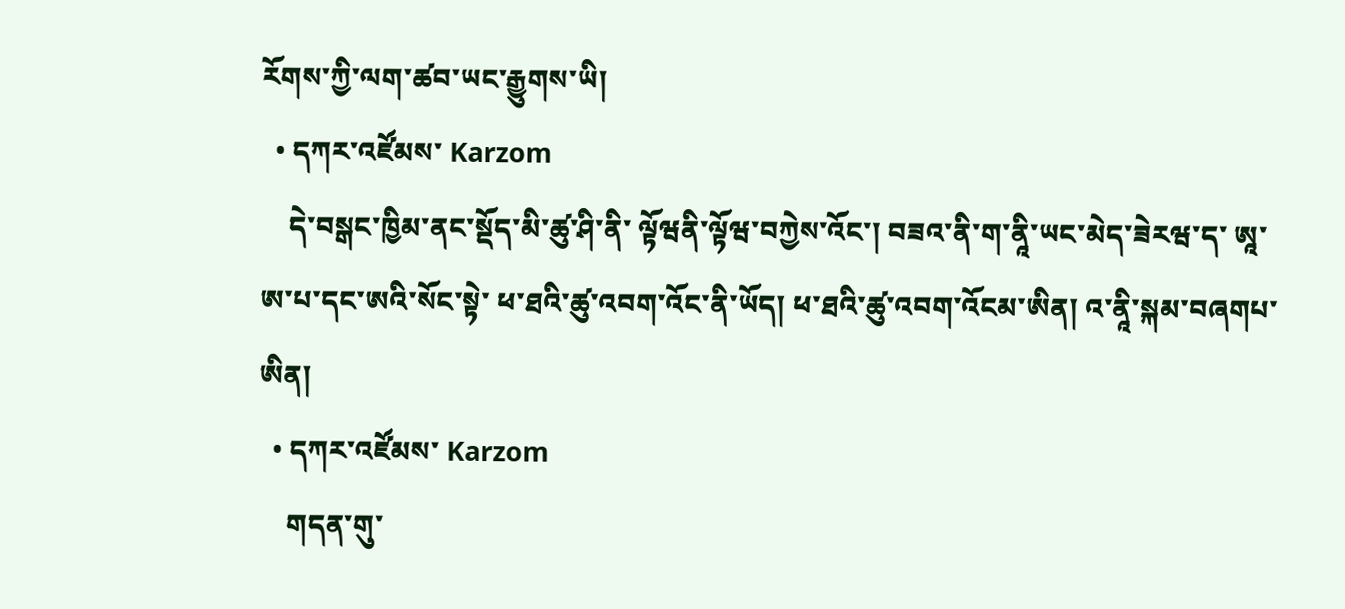རོགས་ཀྱི་ལག་ཚབ་ཡང་རྒྱུགས་ཡི།
  • དཀར་འཛོམས་ Karzom
    དེ་བསྒང་ཁྱིམ་ནང་སྡོད་མི་ཚུ་ཤི་ནི་ ལྟོཝནི་ལྟོཝ་བཀྱེས་འོང་། བཟའ་ནི་ག་ནཱི་ཡང་མེད་ཟེརཝ་ད་ ཨཱ་ཨ་པ་དང་ཨའི་སོང་སྟེ་ ཕ་ཐའི་ཚུ་འབག་འོང་ནི་ཡོད། ཕ་ཐའི་ཚུ་འབག་འོངམ་ཨིན། འ་ནཱི་སྐམ་བཞགཔ་ཨིན།
  • དཀར་འཛོམས་ Karzom
    གདན་གུ་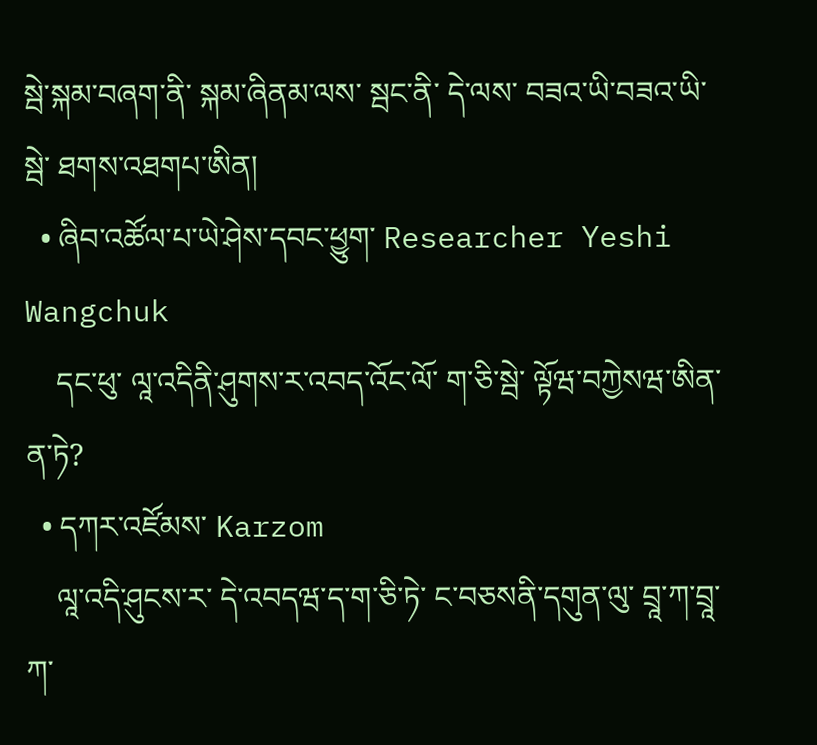སྦེ་སྐམ་བཞག་ནི་ སྐམ་ཞིནམ་ལས་ སྦང་ནི་ དེ་ལས་ བཟའ་ཡི་བཟའ་ཡི་སྦེ་ ཐགས་འཐགཔ་ཨིན།
  • ཞིབ་འཚོལ་པ་ཡེ་ཤེས་དབང་ཕྱུག་ Researcher Yeshi Wangchuk
    དང་ཕུ་ ལཱ་འདིནི་ཤུགས་ར་འབད་འོང་ལོ་ ག་ཅི་སྦེ་ ལྟོཝ་བཀྱེསཝ་ཨིན་ན་ཏེ?
  • དཀར་འཛོམས་ Karzom
    ལཱ་འདི་ཤུངས་ར་ དེ་འབདཝ་ད་ག་ཅི་ཏེ་ ང་བཅསནི་དགུན་ལུ་ བྲཱ་ཀ་བྲཱ་ཀ་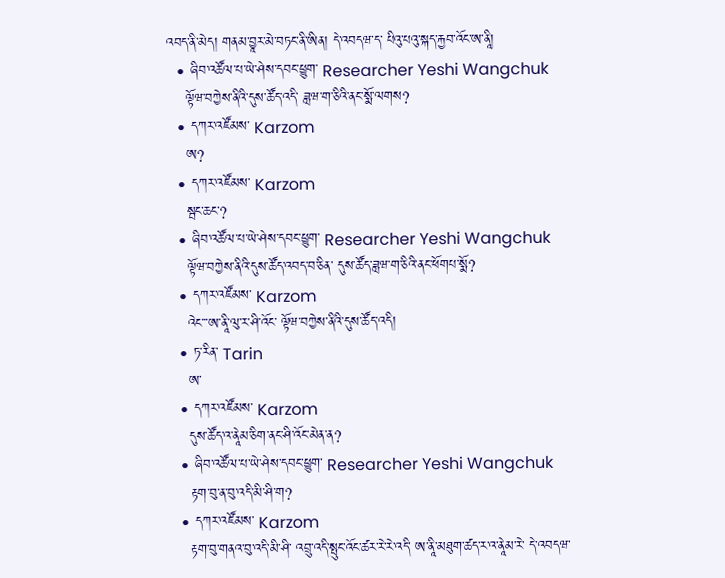འབད་ནི་མེད། གནམ་བྱཱར་མེ་བཏང་ནི་ཨིན། དེ་འབདཝ་ད་ པིའུ་པའུ་སྐད་རྐྱབ་འོང་ཨ་ནཱི།
  • ཞིབ་འཚོལ་པ་ཡེ་ཤེས་དབང་ཕྱུག་ Researcher Yeshi Wangchuk
    ལྟོཝ་བཀྱེས་ནིའི་དུས་ཚོད་འདི་ ཟླཝ་ག་ཅིའི་ནང་སྨོ་ལགས?
  • དཀར་འཛོམས་ Karzom
    ཨ?
  • དཀར་འཛོམས་ Karzom
    སྦང་ཆང་?
  • ཞིབ་འཚོལ་པ་ཡེ་ཤེས་དབང་ཕྱུག་ Researcher Yeshi Wangchuk
    ལྟོཝ་བཀྱེས་ནིའི་དུས་ཚོད་འབད་བ་ཅིན་ དུས་ཚོད་ཟླཝ་ག་ཅིའི་ནང་ཕོགཔ་སྨོ?
  • དཀར་འཛོམས་ Karzom
    འེང་་་ཨ་ནཱི་ལུ་ར་ཤི་འོང་ ལྟོཝ་བཀྱེས་ནིའི་དུས་ཚོད་འདི།
  • ཏ་རིན་ Tarin
    ཨ་
  • དཀར་འཛོམས་ Karzom
    དུས་ཚོད་འ་ནཱེམ་ཅིག་ནང་ཤི་འོང་མེན་ན?
  • ཞིབ་འཚོལ་པ་ཡེ་ཤེས་དབང་ཕྱུག་ Researcher Yeshi Wangchuk
    རྟག་བུ་ན་བུ་འདི་མི་ཤི་ག?
  • དཀར་འཛོམས་ Karzom
    རྟག་བུ་གནའ་བུ་འདི་མི་ཤི་ འབྲུ་འདི་སྤུང་འོང་ཚར་རེ་རེ་འདི་ ཨ་ནཱི་མཐུག་ཚད་ར་འ་ནཱེམ་རེ་ དེ་འབདཝ་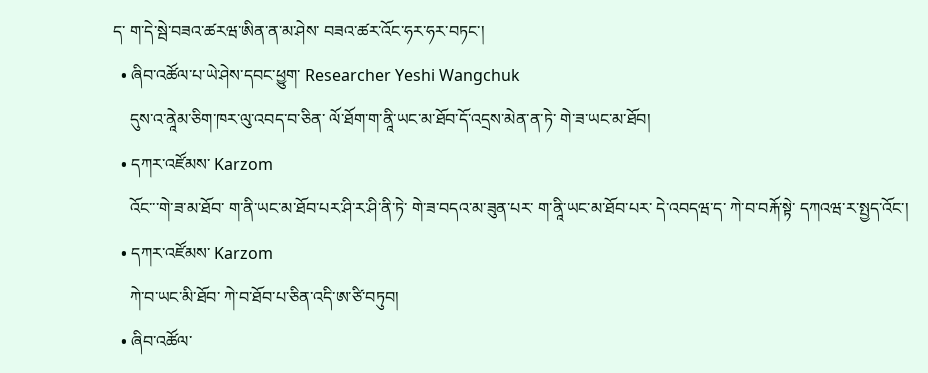ད་ ག་དེ་སྦེ་བཟའ་ཚརཝ་ཨིན་ན་མ་ཤེས་ བཟའ་ཚར་འོང་ཧར་ཧར་བཏང་།
  • ཞིབ་འཚོལ་པ་ཡེ་ཤེས་དབང་ཕྱུག་ Researcher Yeshi Wangchuk
    དུས་འ་ནཱེམ་ཅིག་ཁར་ལུ་འབད་བ་ཅིན་ ལོ་ཐོག་ག་ནཱི་ཡང་མ་ཐོབ་དོ་འདྲས་མེན་ན་ཏེ་ གེ་ཟ་ཡང་མ་ཐོབ།
  • དཀར་འཛོམས་ Karzom
    འོང་་་གེ་ཟ་མ་ཐོབ་ ག་ནི་ཡང་མ་ཐོབ་པར་ཤི་ར་ཤི་ནི་ཏེ་ གེ་ཟ་བདའ་མ་ཟུན་པར་ ག་ནཱི་ཡང་མ་ཐོབ་པར་ དེ་འབདཝ་ད་ ཀེ་བ་བརྐོ་སྟེ་ དཀའཝ་ར་སྤྱད་འོང་།
  • དཀར་འཛོམས་ Karzom
    ཀེ་བ་ཡང་མི་ཐོབ་ ཀེ་བ་ཐོབ་པ་ཅིན་འདི་ཨ་ཙི་བཏུབ།
  • ཞིབ་འཚོལ་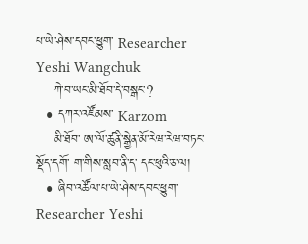པ་ཡེ་ཤེས་དབང་ཕྱུག་ Researcher Yeshi Wangchuk
    ཀེ་བ་ཡང་མི་ཐོབ་དེ་བསྒང་?
  • དཀར་འཛོམས་ Karzom
    མི་ཐོབ་ ཨ་ལོ་ཚུནི་སྒྱེན་མོ་རེཝ་རེཝ་བཏང་སྡོད་དགོ་ ག་གིས་སླབ་ནི་ད་ དང་ཕུའི་ཅ་ལ།
  • ཞིབ་འཚོལ་པ་ཡེ་ཤེས་དབང་ཕྱུག་ Researcher Yeshi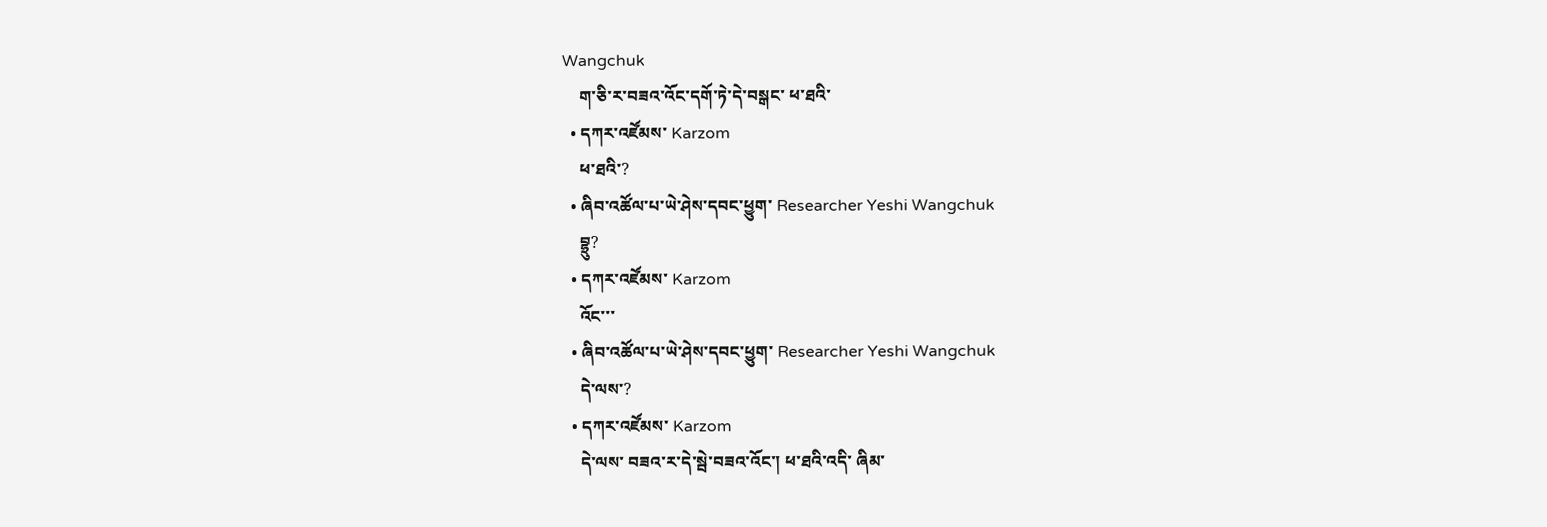Wangchuk
    ག་ཅི་ར་བཟའ་འོང་དགོ་ཏེ་དེ་བསྒང་ ཕ་ཐའི་
  • དཀར་འཛོམས་ Karzom
    ཕ་ཐའི་?
  • ཞིབ་འཚོལ་པ་ཡེ་ཤེས་དབང་ཕྱུག་ Researcher Yeshi Wangchuk
    བྷྲུ?
  • དཀར་འཛོམས་ Karzom
    འོང་་་
  • ཞིབ་འཚོལ་པ་ཡེ་ཤེས་དབང་ཕྱུག་ Researcher Yeshi Wangchuk
    དེ་ལས་?
  • དཀར་འཛོམས་ Karzom
    དེ་ལས་ བཟའ་ར་དེ་སྦེ་བཟའ་འོང་། ཕ་ཐའི་འདི་ ཞིམ་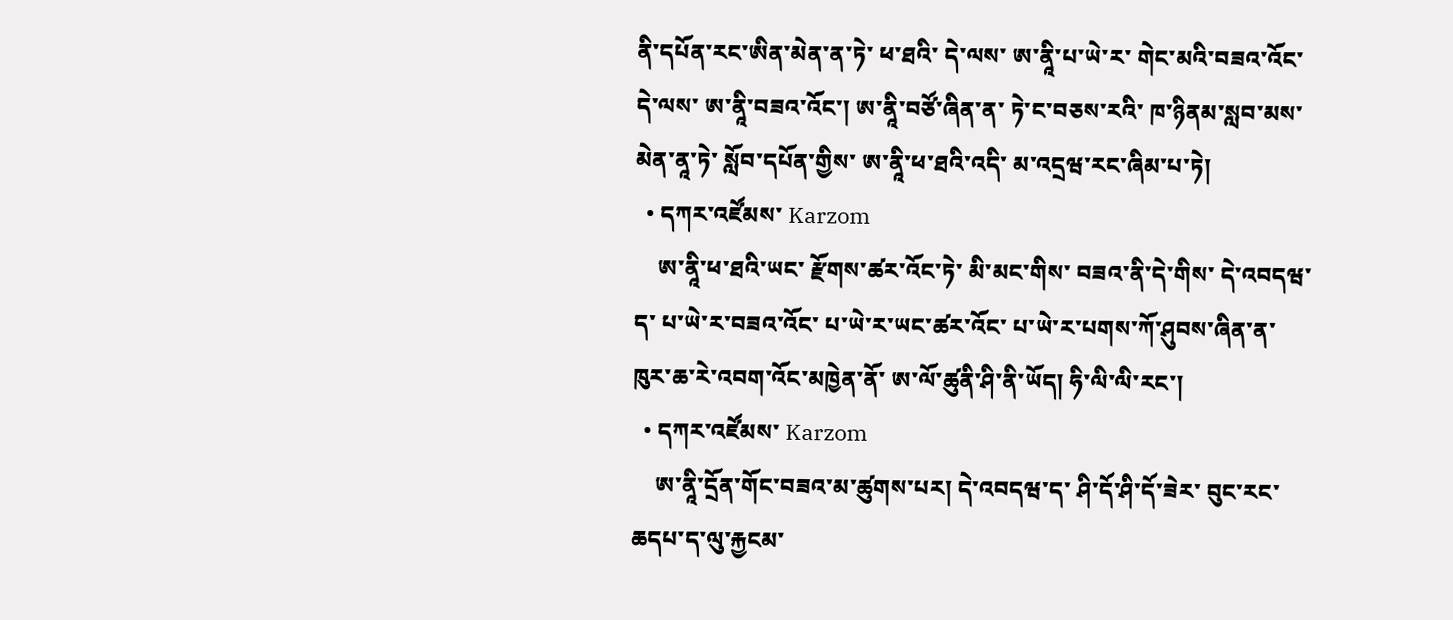ནི་དཔོན་རང་ཨིན་མེན་ན་ཏེ་ ཕ་ཐའི་ དེ་ལས་ ཨ་ནཱི་པ་ཡེ་ར་ གེང་མའི་བཟའ་འོང་ དེ་ལས་ ཨ་ནཱི་བཟའ་འོང་། ཨ་ནཱི་བཙོ་ཞིན་ན་ ཏེ་ང་བཅས་རའི་ ཁ་ཉིནམ་སླབ་མས་མེན་ནཱ་ཏེ་ སློབ་དཔོན་གྱིས་ ཨ་ནཱི་ཕ་ཐའི་འདི་ མ་འདྲཝ་རང་ཞིམ་པ་ཏེ།
  • དཀར་འཛོམས་ Karzom
    ཨ་ནཱི་ཕ་ཐའི་ཡང་ རྫོགས་ཚར་འོང་ཏེ་ མི་མང་གིས་ བཟའ་ནི་དེ་གིས་ དེ་འབདཝ་ད་ པ་ཡེ་ར་བཟའ་འོང་ པ་ཡེ་ར་ཡང་ཚར་འོང་ པ་ཡེ་ར་པགས་ཀོ་ཤུབས་ཞིན་ན་ ཁུར་ཆ་རེ་འབག་འོང་མཁྱེན་ནོ་ ཨ་ལོ་ཚུནི་ཤི་ནི་ཡོད། ཧི་ལི་ལི་རང་།
  • དཀར་འཛོམས་ Karzom
    ཨ་ནཱི་དྲོན་གོང་བཟའ་མ་ཚུགས་པར། དེ་འབདཝ་ད་ ཤི་དོ་ཤི་དོ་ཟེར་ བུང་རང་ཆདཔ་ད་ལུ་རྐྱངམ་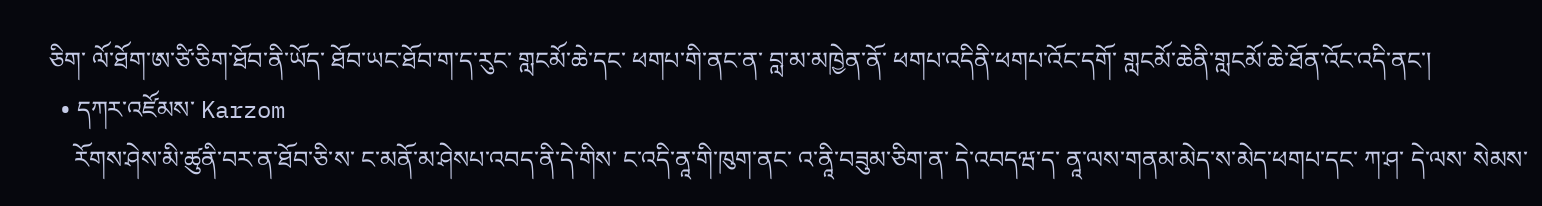ཅིག་ ལོ་ཐོག་ཨ་ཙི་ཅིག་ཐོབ་ནི་ཡོད་ ཐོབ་ཡང་ཐོབ་ག་ད་རུང་ གླངམོ་ཆེ་དང་ ཕགཔ་གི་ནང་ན་ བླ་མ་མཁྱེན་ནོ་ ཕགཔ་འདིནི་ཕགཔ་འོང་དགོ་ གླངམོ་ཆེནི་གླངམོ་ཆེ་ཐོན་འོང་འདི་ནང་།
  • དཀར་འཛོམས་ Karzom
    རོགས་ཤེས་མི་ཚུནི་བར་ན་ཐོབ་ཅི་ས་ ང་མནོ་མ་ཤེསཔ་འབད་ནི་དེ་གིས་ ང་འདི་ནཱ་གི་ཁུག་ནང་ འ་ནཱི་བཟུམ་ཅིག་ན་ དེ་འབདཝ་ད་ ནཱ་ལས་གནམ་མེད་ས་མེད་ཕགཔ་དང་ ཀ་ཤ་ དེ་ལས་ སེམས་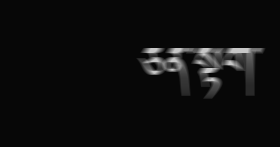ཅན་སྟག་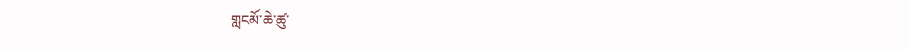གླངམོ་ཆེ་ཚུ་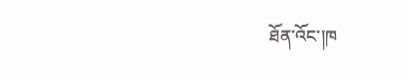ཐོན་འོང་།ཁ